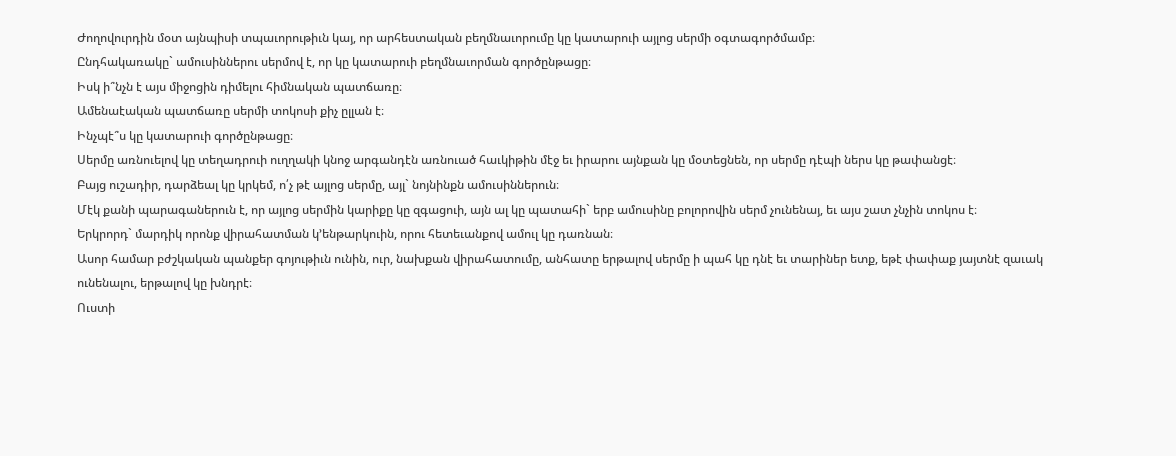Ժողովուրդին մօտ այնպիսի տպաւորութիւն կայ, որ արհեստական բեղմնաւորումը կը կատարուի այլոց սերմի օգտագործմամբ։
Ընդհակառակը` ամուսիններու սերմով է, որ կը կատարուի բեղմնաւորման գործընթացը։
Իսկ ի՞նչն է այս միջոցին դիմելու հիմնական պատճառը։
Ամենաէական պատճառը սերմի տոկոսի քիչ ըլլան է։
Ինչպէ՞ս կը կատարուի գործընթացը։
Սերմը առնուելով կը տեղադրուի ուղղակի կնոջ արգանդէն առնուած հաւկիթին մէջ եւ իրարու այնքան կը մօտեցնեն, որ սերմը դէպի ներս կը թափանցէ։
Բայց ուշադիր, դարձեալ կը կրկեմ, ո՛չ թէ այլոց սերմը, այլ` նոյնինքն ամուսիններուն։
Մէկ քանի պարագաներուն է, որ այլոց սերմին կարիքը կը զգացուի, այն ալ կը պատահի` երբ ամուսինը բոլորովին սերմ չունենայ, եւ այս շատ չնչին տոկոս է։
Երկրորդ` մարդիկ որոնք վիրահատման կ’ենթարկուին, որու հետեւանքով ամուլ կը դառնան։
Ասոր համար բժշկական պանքեր գոյութիւն ունին, ուր, նախքան վիրահատումը, անհատը երթալով սերմը ի պահ կը դնէ եւ տարիներ ետք, եթէ փափաք յայտնէ զաւակ ունենալու, երթալով կը խնդրէ։
Ուստի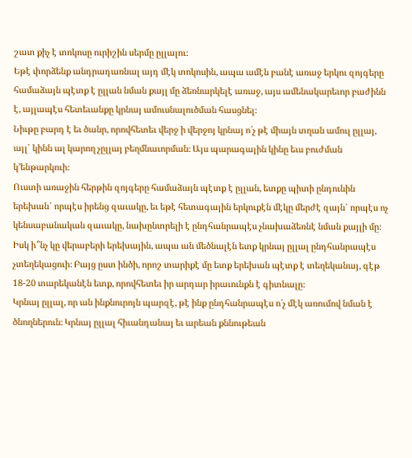շատ քիչ է տոկոսը ուրիշին սերմը ըլլալու։
Եթէ փորձենք անդրադառնալ այդ մէկ տոկոսին, ապա ամէն բանէ առաջ երկու զոյգերը համաձայն պէտք է ըլլան նման քայլ մը ձեռնարկելէ առաջ, այս ամենակարեւոր բաժինն է, այլապէս հետեւանքը կրնայ ամուսնալուծման հասցնել։
Նիւթը բարդ է եւ ծանր, որովհետեւ վերջ ի վերջոյ կրնայ ո՛չ թէ միայն տղան ամուլ ըլլայ, այլ` կինն ալ կարող չըլլայ բեղմնաւորման։ Այս պարագային կինը եւս բուժման կ’ենթարկուի։
Ուստի առաջին հերթին զոյգերը համաձայն պէտք է ըլլան, ետքը պիտի ընդունին երեխան` որպէս իրենց զաւակը, եւ եթէ հետագային երկուքէն մէկը մերժէ զայն` որպէս ոչ կենսաբանական զաւակը, նախընտրելի է ընդհանրապէս չնախաձեռնէ նման քայլի մը։
Իսկ ի՞նչ կը վերաբերի երեխային, ապա ան մեծնալէն ետք կրնայ ըլլալ ընդհանրապէս չտեղեկացուի։ Բայց ըստ ինծի, որոշ տարիքէ մը ետք երեխան պէտք է տեղեկանայ, գէթ 18-20 տարեկանէն ետք, որովհետեւ իր արդար իրաւունքն է գիտնալը։
Կրնայ ըլլալ, որ ան ինքնուրոյն պարզէ, թէ ինք ընդհանրապէս ո՛չ մէկ առումով նման է ծնողներուն։ Կրնայ ըլլալ հիւանդանայ եւ արեան քննութեան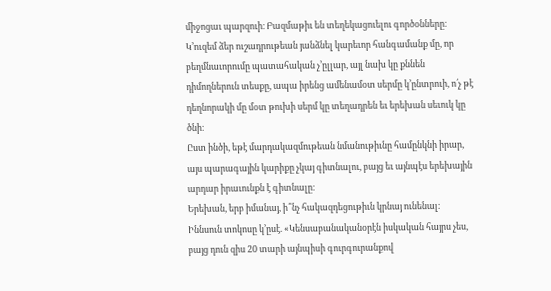միջոցաւ պարզուի։ Բազմաթիւ են տեղեկացուելու գործօնները։
Կ’ուզեմ ձեր ուշադրութեան յանձնել կարեւոր հանգամանք մը, որ բեղմնաւորումը պատահական չ’ըլլար, այլ նախ կը քննեն դիմողներուն տեսքը, ապա իրենց ամենամօտ սերմը կ’ընտրուի, ո՛չ թէ դեղնորակի մը մօտ թուխի սերմ կը տեղադրեն եւ երեխան սեւուկ կը ծնի։
Ըստ ինծի, եթէ մարդակազմութեան նմանութիւնը համընկնի իրար, այս պարագային կարիքը չկայ գիտնալու, բայց եւ այնպէս երեխային արդար իրաւունքն է գիտնալը։
Երեխան, երբ իմանայ, ի՞նչ հակազդեցութիւն կրնայ ունենալ։
Իննսուն տոկոսը կ’ըսէ. «Կենսաբանականօրէն իսկական հայրս չես, բայց դուն զիս 20 տարի այնպիսի գուրգուրանքով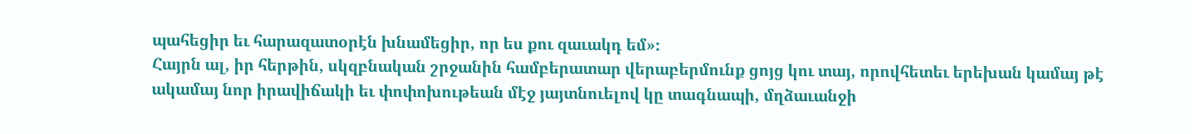պահեցիր եւ հարազատօրէն խնամեցիր, որ ես քու զաւակդ եմ»։
Հայրն ալ, իր հերթին, սկզբնական շրջանին համբերատար վերաբերմունք ցոյց կու տայ, որովհետեւ երեխան կամայ թէ ակամայ նոր իրավիճակի եւ փոփոխութեան մէջ յայտնուելով կը տագնապի, մղձաւանջի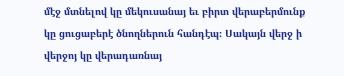մէջ մտնելով կը մեկուսանայ եւ բիրտ վերաբերմունք կը ցուցաբերէ ծնողներուն հանդէպ։ Սակայն վերջ ի վերջոյ կը վերադառնայ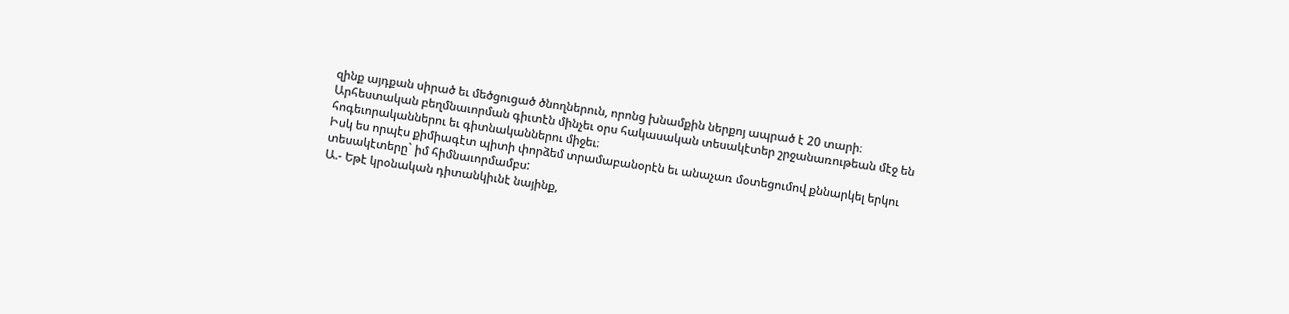զինք այդքան սիրած եւ մեծցուցած ծնողներուն, որոնց խնամքին ներքոյ ապրած է 20 տարի։
Արհեստական բեղմնաւորման գիւտէն մինչեւ օրս հակասական տեսակէտեր շրջանառութեան մէջ են հոգեւորականներու եւ գիտնականներու միջեւ։
Իսկ ես որպէս քիմիագէտ պիտի փորձեմ տրամաբանօրէն եւ անաչառ մօտեցումով քննարկել երկու տեսակէտերը` իմ հիմնաւորմամբս:
Ա.- Եթէ կրօնական դիտանկիւնէ նայինք,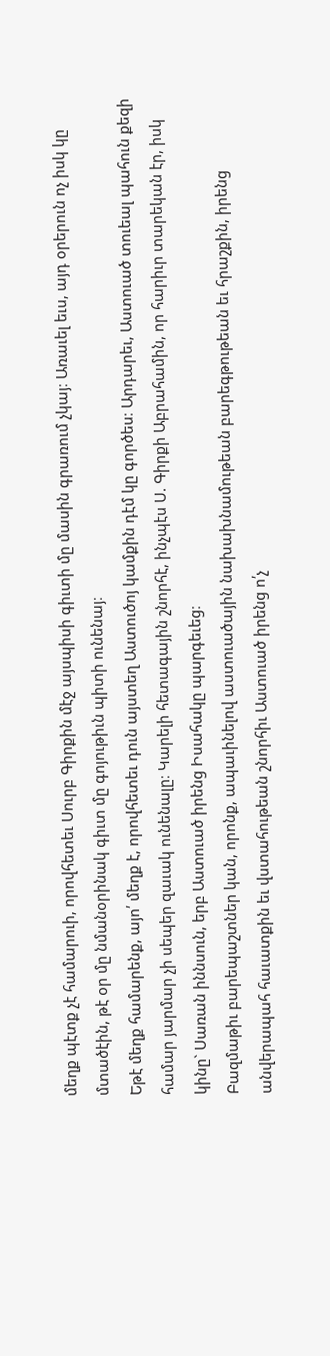մեղք պէտք չէ համարուի, որովհետեւ Սուրբ Գիրքին մէջ այսպիսի գիւտի մը մասին գրառում չկայ։ Առաւել եւս, այդ օրերուն ոչ իսկ կը մտածէին, թէ օր մը նմանօրինակ գիւտ մը գոյութիւն պիտի ունենայ։
Եթէ մեղք համարենք, այո՛ մեղք է, որովհետեւ դուն այստեղ Աստուծոյ կամքին դէմ կը գործես։ Արդարեւ, Աստուած տուեալ պահուն քեզի համար յարմար չի սեպեր զաւակ ունենալը։ Կարելի հետագային շնորհէ, ինչպէս Ս. Գիրքի Աբրահամին, որ հարիւր տարեկան էր, իսկ կինը` Սառան իննսուն, երբ Աստուած իրենց Իսահակը պարգեւեց։
Բազմաթիւ բարեպաշտներ կան, որոնք, ապաւինելով աստուածային նախախնամութեան բարեգթութեան եւ հրաշքին, իրենց անվերապահ հաւատքին եւ վստահութեան շնորհիւ Աստուած իրենց ո՛չ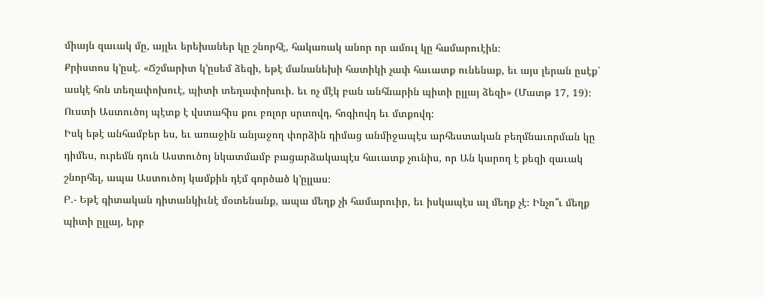միայն զաւակ մը, այլեւ երեխաներ կը շնորհէ, հակառակ անոր որ ամուլ կը համարուէին։
Քրիստոս կ’ըսէ. «Ճշմարիտ կ’ըսեմ ձեզի, եթէ մանանեխի հատիկի չափ հաւատք ունենաք, եւ այս լերան ըսէք` ասկէ հոն տեղափոխուէ, պիտի տեղափոխուի. եւ ոչ մէկ բան անհնարին պիտի ըլլայ ձեզի» (Մատթ 17, 19)։
Ուստի Աստուծոյ պէտք է վստահիս քու բոլոր սրտովդ, հոգիովդ եւ մտքովդ։
Իսկ եթէ անհամբեր ես, եւ առաջին անյաջող փորձին դիմաց անմիջապէս արհեստական բեղմնաւորման կը դիմես, ուրեմն դուն Աստուծոյ նկատմամբ բացարձակապէս հաւատք չունիս, որ Ան կարող է քեզի զաւակ շնորհել, ապա Աստուծոյ կամքին դէմ գործած կ’ըլլաս։
Բ.- Եթէ գիտական դիտանկիւնէ մօտենանք, ապա մեղք չի համարուիր, եւ իսկապէս ալ մեղք չէ։ Ինչո՞ւ մեղք պիտի ըլլայ, երբ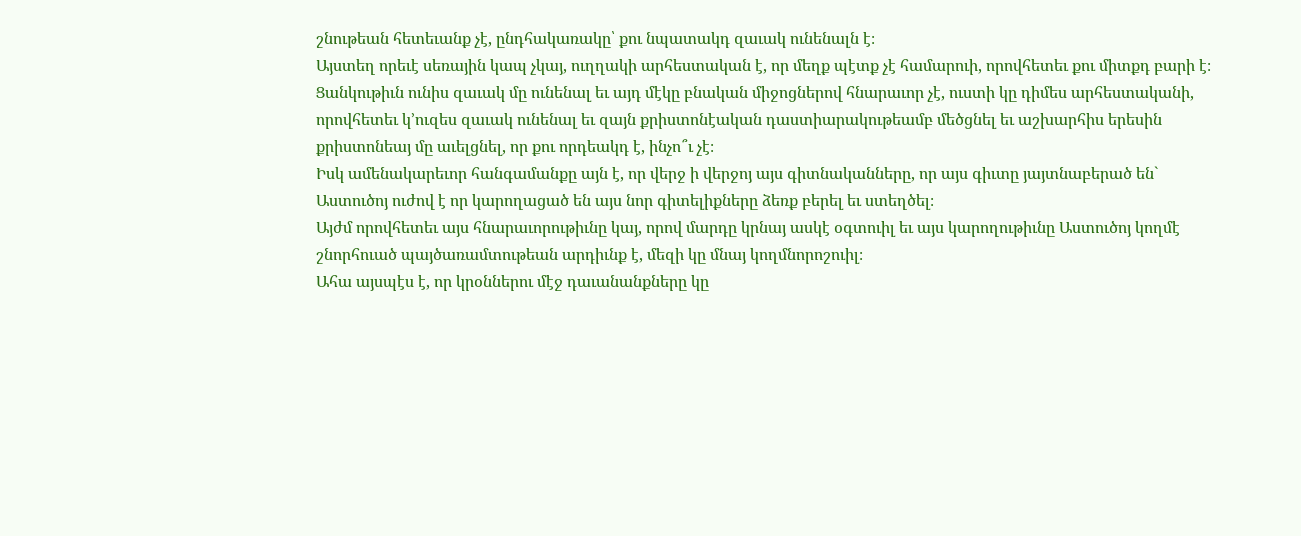շնութեան հետեւանք չէ, ընդհակառակը՝ քու նպատակդ զաւակ ունենալն է։
Այստեղ որեւէ սեռային կապ չկայ, ուղղակի արհեստական է, որ մեղք պէտք չէ համարուի, որովհետեւ քու միտքդ բարի է։ Ցանկութիւն ունիս զաւակ մը ունենալ եւ այդ մէկը բնական միջոցներով հնարաւոր չէ, ուստի կը դիմես արհեստականի, որովհետեւ կ’ուզես զաւակ ունենալ եւ զայն քրիստոնէական դաստիարակութեամբ մեծցնել եւ աշխարհիս երեսին քրիստոնեայ մը աւելցնել, որ քու որդեակդ է, ինչո՞ւ չէ։
Իսկ ամենակարեւոր հանգամանքը այն է, որ վերջ ի վերջոյ այս գիտնականները, որ այս գիւտը յայտնաբերած են` Աստուծոյ ուժով է որ կարողացած են այս նոր գիտելիքները ձեռք բերել եւ ստեղծել։
Այժմ որովհետեւ այս հնարաւորութիւնը կայ, որով մարդը կրնայ ասկէ օգտուիլ եւ այս կարողութիւնը Աստուծոյ կողմէ շնորհուած պայծառամտութեան արդիւնք է, մեզի կը մնայ կողմնորոշուիլ։
Ահա այսպէս է, որ կրօններու մէջ դաւանանքները կը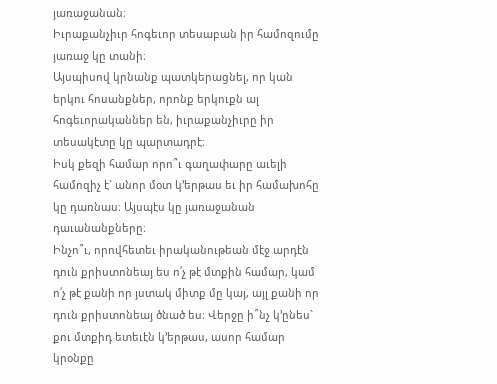յառաջանան։
Իւրաքանչիւր հոգեւոր տեսաբան իր համոզումը յառաջ կը տանի։
Այսպիսով կրնանք պատկերացնել, որ կան երկու հոսանքներ, որոնք երկուքն ալ հոգեւորականներ են, իւրաքանչիւրը իր տեսակէտը կը պարտադրէ։
Իսկ քեզի համար որո՞ւ գաղափարը աւելի համոզիչ է` անոր մօտ կ’երթաս եւ իր համախոհը կը դառնաս։ Այսպէս կը յառաջանան դաւանանքները։
Ինչո՞ւ, որովհետեւ իրականութեան մէջ արդէն դուն քրիստոնեայ ես ո՛չ թէ մտքին համար, կամ ո՛չ թէ քանի որ յստակ միտք մը կայ, այլ քանի որ դուն քրիստոնեայ ծնած ես։ Վերջը ի՞նչ կ’ընես` քու մտքիդ ետեւէն կ’երթաս, ասոր համար կրօնքը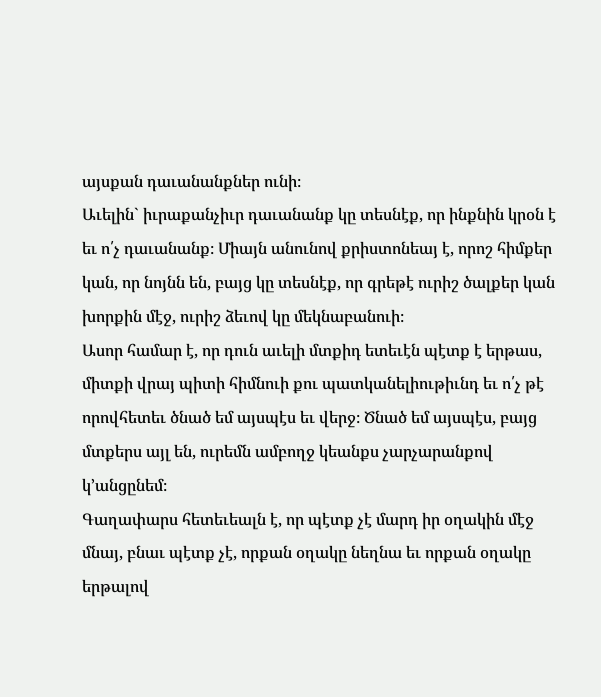այսքան դաւանանքներ ունի։
Աւելին` իւրաքանչիւր դաւանանք կը տեսնէք, որ ինքնին կրօն է եւ ո՛չ դաւանանք։ Միայն անունով քրիստոնեայ է, որոշ հիմքեր կան, որ նոյնն են, բայց կը տեսնէք, որ գրեթէ ուրիշ ծալքեր կան խորքին մէջ, ուրիշ ձեւով կը մեկնաբանուի։
Ասոր համար է, որ դուն աւելի մտքիդ ետեւէն պէտք է երթաս, միտքի վրայ պիտի հիմնուի քու պատկանելիութիւնդ եւ ո՛չ թէ որովհետեւ ծնած եմ այսպէս եւ վերջ։ Ծնած եմ այսպէս, բայց մտքերս այլ են, ուրեմն ամբողջ կեանքս չարչարանքով կ’անցընեմ։
Գաղափարս հետեւեալն է, որ պէտք չէ մարդ իր օղակին մէջ մնայ, բնաւ պէտք չէ, որքան օղակը նեղնա եւ որքան օղակը երթալով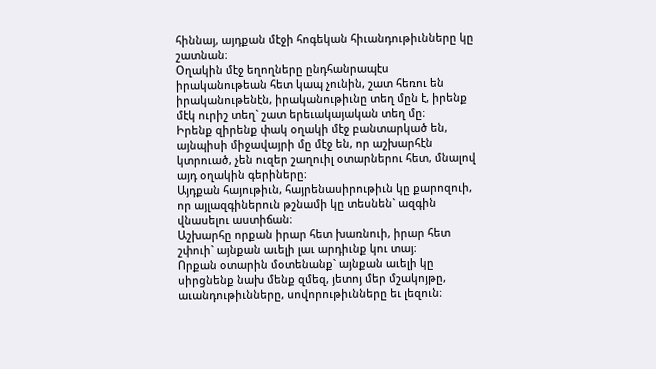հիննայ, այդքան մէջի հոգեկան հիւանդութիւնները կը շատնան։
Օղակին մէջ եղողները ընդհանրապէս իրականութեան հետ կապ չունին, շատ հեռու են իրականութենէն, իրականութիւնը տեղ մըն է, իրենք մէկ ուրիշ տեղ` շատ երեւակայական տեղ մը։
Իրենք զիրենք փակ օղակի մէջ բանտարկած են, այնպիսի միջավայրի մը մէջ են, որ աշխարհէն կտրուած, չեն ուզեր շաղուիլ օտարներու հետ, մնալով այդ օղակին գերիները։
Այդքան հայութիւն, հայրենասիրութիւն կը քարոզուի, որ այլազգիներուն թշնամի կը տեսնեն` ազգին վնասելու աստիճան։
Աշխարհը որքան իրար հետ խառնուի, իրար հետ շփուի` այնքան աւելի լաւ արդիւնք կու տայ։
Որքան օտարին մօտենանք` այնքան աւելի կը սիրցնենք նախ մենք զմեզ, յետոյ մեր մշակոյթը, աւանդութիւնները, սովորութիւնները եւ լեզուն։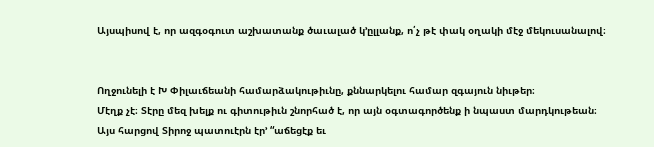Այսպիսով է, որ ազգօգուտ աշխատանք ծաւալած կ’ըլլանք, ո՛չ թէ փակ օղակի մէջ մեկուսանալով։


Ողջունելի է Խ Փիլաւճեանի համարձակութիւնը, քննարկելու համար զգայուն նիւթեր։
Մէղք չէ։ Տէրը մեզ խելք ու գիտութիւն շնորհած է, որ այն օգտագործենք ի նպաստ մարդկութեան։ Այս հարցով Տիրոջ պատուէրն էր’ “աճեցէք եւ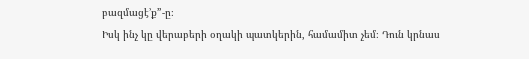բազմացէ’ք”-ը։
Իսկ ինչ կը վերաբերի օղակի պատկերին, համամիտ չեմ։ Դուն կրնաս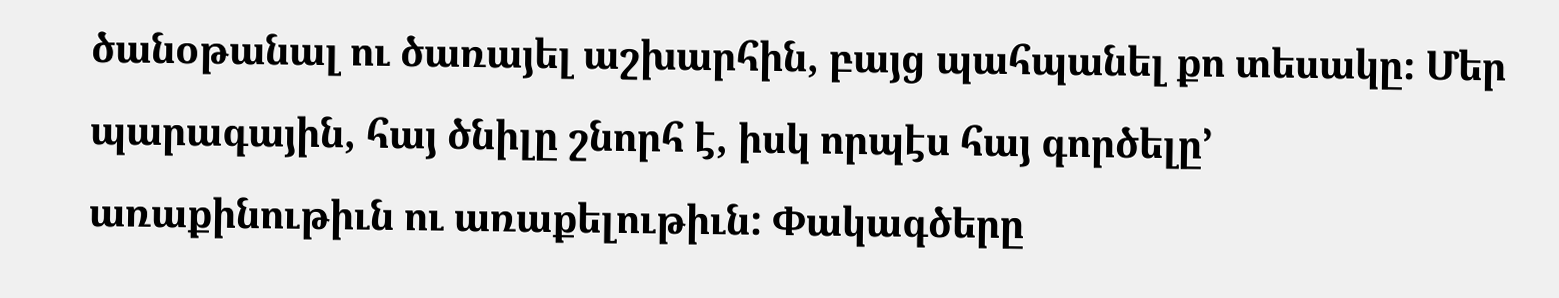ծանօթանալ ու ծառայել աշխարհին, բայց պահպանել քո տեսակը։ Մեր պարագային, հայ ծնիլը շնորհ է, իսկ որպէս հայ գործելը’ առաքինութիւն ու առաքելութիւն: Փակագծերը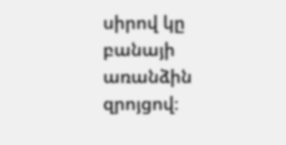սիրով կը բանայի առանձին զրոյցով։